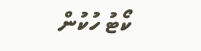ކޯޓު ހުކުން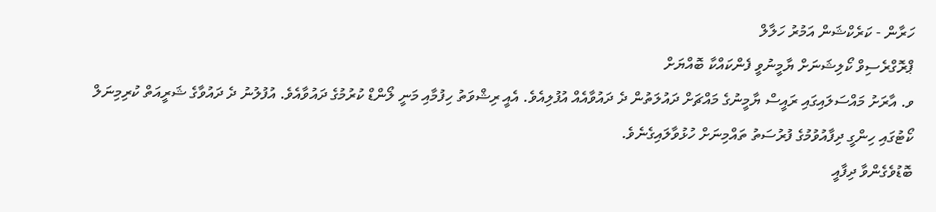ހަރާން - ކަރެކްޝަން އަމުރު ހަލާލް
ޕްރޮގްރެސިވް ކޯލިޝަނަށް ޔާމީނުވީ ފެންކައްކާ ބޮއްޔަށް
ވ. އާރަށު މައްސަލައިގައި ރައީސް ޔާމީނުގެ މައްޗަށް ދައުލަތުން ދެ ދައުވާއެއް އުފުލިއެވެ. އެއީ ރިޝްވަތު ހިފުމާއި މަނީ ލޯންޑް ކުރުމުގެ ދައުވާއެވެ. އުފުލުނު ދެ ދައުވާގެ ޝަރީއަތް ކުރިމިނަލް ކޯޓުގައި ހިންގީ ދިފާއުވުމުގެ ފުރުސަތު ތައްމިނަށް ހުޅުވާލައިގެނެވެ.
ބޮޑުވެގެންވާ ދިފާއީ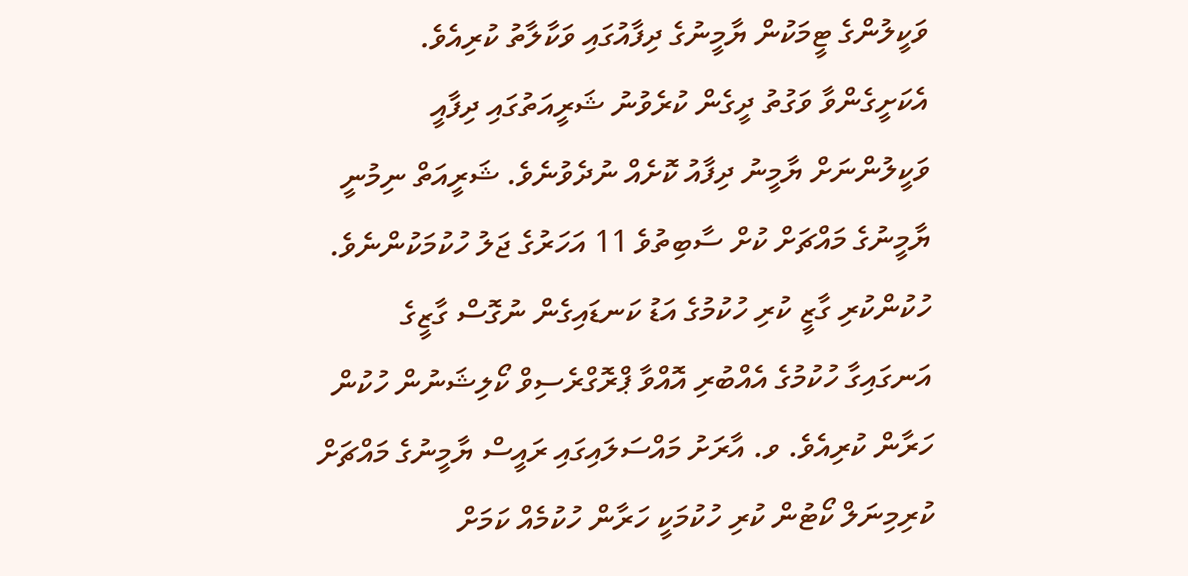ވަކީލުންގެ ޓީމަކުން ޔާމީނުގެ ދިފާއުގައި ވަކާލާތު ކުރިއެވެ. އެކަށީގެންވާ ވަގުތު ދީގެން ކުރެވުނު ޝަރީއަތުގައި ދިފާއީ ވަކީލުންނަށް ޔާމީނު ދިފާއު ކޮށެއް ނުދެވުނެވެ. ޝަރީއަތް ނިމުނީ ޔާމީނުގެ މައްޗަށް ކުށް ސާބިތުވެ 11 އަހަރުގެ ޖަލު ހުކުމަކުންނެވެ.
ހުކުންކުރި ގާޒީ ކުރި ހުކުމުގެ އަޑު ކަނޑައިގެން ނުގޮސް ގާޒީގެ އަނގައިގާ ހުކުމުގެ އެއްބުރި އޮއްވާ ޕްރޮގްރެސިވް ކޯލިޝަނުން ހުކުން ހަރާން ކުރިއެވެ. ވ. އާރަށު މައްސަލައިގައި ރައީސް ޔާމީނުގެ މައްޗަށް ކުރިމިނަލް ކޯޓުން ކުރި ހުކުމަކީ ހަރާން ހުކުމެއް ކަމަށް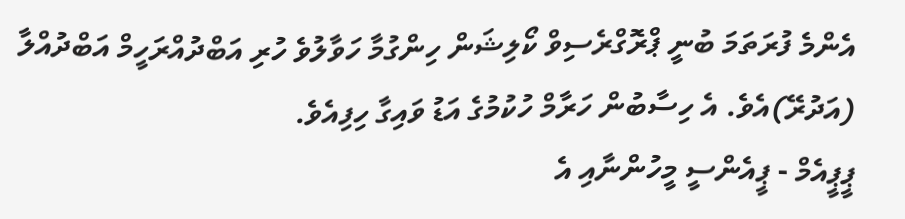އެންމެ ފުރަތަމަ ބުނީ ޕްރޮގްރެސިވް ކޯލިޝަން ހިންގުމާ ހަވާލުވެ ހުރި އަބްދުއްރަހީމް އަބްދުއްލާ (އަދުރޭ)އެވެ. އެ ހިސާބުން ހަރާމް ހުކުމުގެ އަޑު ވައިގާ ހިފިއެވެ.
ޕީޕީއެމް - ޕީއެންސީ މީހުންނާއި އެ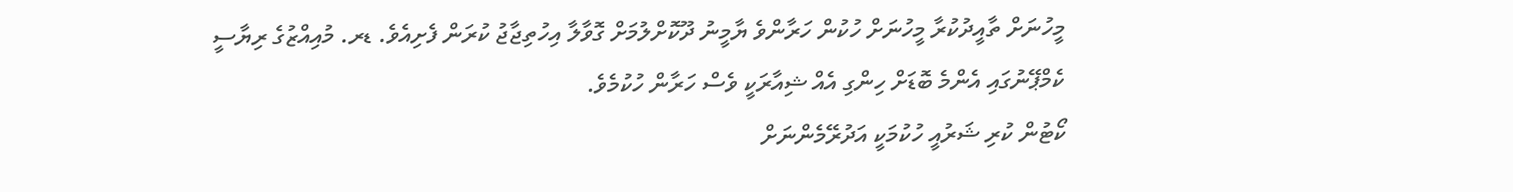މީހުނަށް ތާއީދުކުރާ މީހުނަށް ހުކުން ހަރާންވެ ޔާމީނު ދޫކޮށްލުމަށް ގޮވާލާ އިހުތިޖާޖު ކުރަން ފެށިއެވެ. ޑރ. މުއިއްޒުގެ ރިޔާސީ ކެމްޕޭނުގައި އެންމެ ބޮޑަށް ހިންގި އެއް ޝިއާރަކީ ވެސް ހަރާން ހުކުމެވެ.
ކޯޓުން ކުރި ޝަރުއީ ހުކުމަކީ އަދުރޭމެންނަށް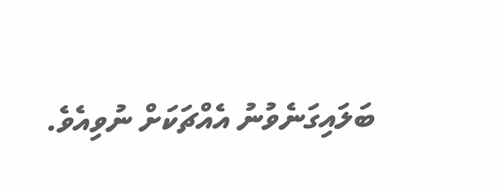ބަލައިގަނެވުނު އެއްޗަކަށް ނުވިއެވެ.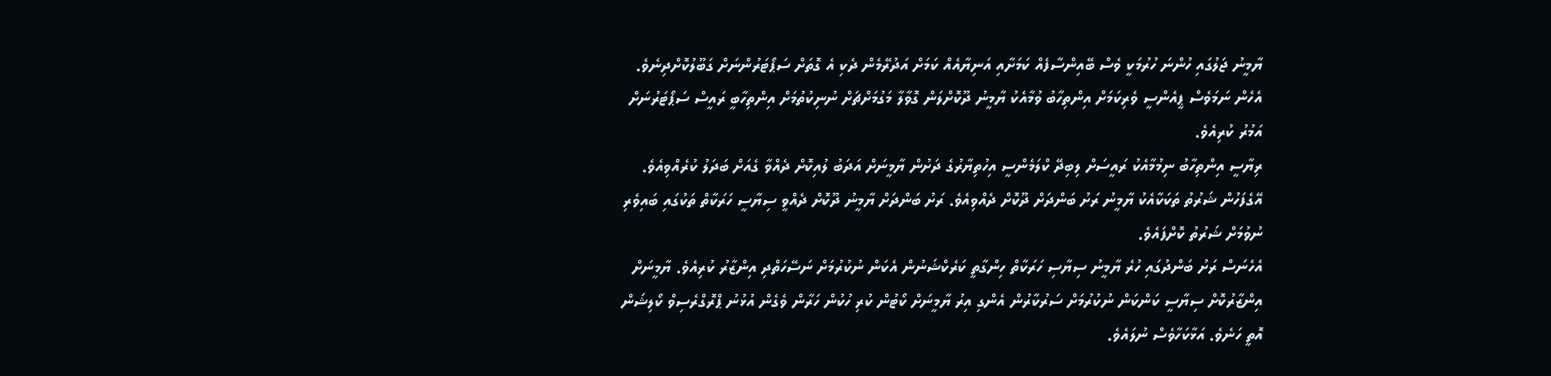ޔާމީނު ޖަލުގައި ހުންނަ ހުރުމަކީ ވެސް ބޭއިންސާފެއް ކަމަށާއި އަނިޔާއެއް ކަމަށް އަދުރޭމެން ދެކި އެ ގޮތަށް ސަޕޯޓަރުންނަށް ގަބޫލުކޮށްދިނެވެ.
އެހެން ނަމަވެސް ޕީއެންސީ ވެރިކަމަށް އިންތިހާބު ވުމާއެކު ޔާމީނު ދޫކޮށްލަން ގޮވާލާ މަގުމަށްޗަށް ނުނިކުތުމަށް އިންތިހާބީ ރައީސް ސަޕޯޓަރުނަށް އަމުރު ކުރިއެވެ.
ރިޔާސީ އިންތިހާބު ނިމުމާއެކު ރައީސަށް ލިބިދޭ ކްލަމެންސީ އިހުތިޔާރުގެ ދަށުން ޔާމީނަށް އަދަބު ލުއިކޮށް ދެއްވާ ގެއަށް ބަދަލު ކުރެއްވިއެވެ. އޭގެފަހުން ޝަރުތު ތަކަކާއެކު ޔާމީނު ރަށު ބަންދަށް ދޫކޮށް ދެއްވިއެވެ. ރަށު ބަންދަށް ޔާމީނު ދޫކޮށް ދެއްވީ ސިޔާސީ ހަރަކާތް ތަކުގައި ބައިވެރި ނުވުމަށް ޝަރުތު ކޮށްފައެވެ.
އެހެނަސް ރަށު ބަންދުގައި ހުރެ ޔާމީނު ސިޔާސި ހަރަކާތް ހިންގާތީ ކަރެކްޝަނުން އެކަން ނުކުރުމަށް ނަސޭހަތްދި އިންޒާރު ކުރިއެވެ. ޔާމީނަށް އިންޒާރުކޮށް ސިޔާސީ ކަންކަން ނުކުރުމަށް ސަރުކާރުން އެންގި އިރު ޔާމީނަށް ކޯޓުން ކުރި ހުކުން ހަރާން ވެގެން އުޅުނު ޕްރޮގްރެސިވް ކޯލިޝަން އޮތީ ހަނެވެ. އަޅާކަހާވެސް ނުލައެވެ.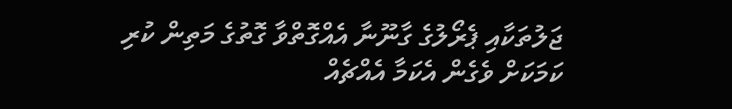ޖަލުތަކާއި ޕެރޯލުގެ ގާނޫނާ އެއްގޮތްވާ ގޮތުގެ މަތިން ކުރި ކަމަކަށް ވެގެން އެކަމާ އެއްޗެއް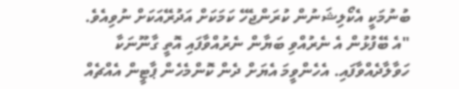ބުނުމަކީ އެކޯލިޝަނުން ކުރަންޖެހޭ ކަމަކަށް އަދުރޭއަކަށް ނުވިއެވެ. "އެ ބޭފުޅުން އެ ނެރުއްވި ބަޔާން ނެރުއްވާފައި އޮތީ ގާނޫނަކާ ހަވާލާދެއްވާފައި. އެހެންވީމަ އެޔަށް ދެން ކޮންމެހެން ޕާޓީން އެއްޗެއް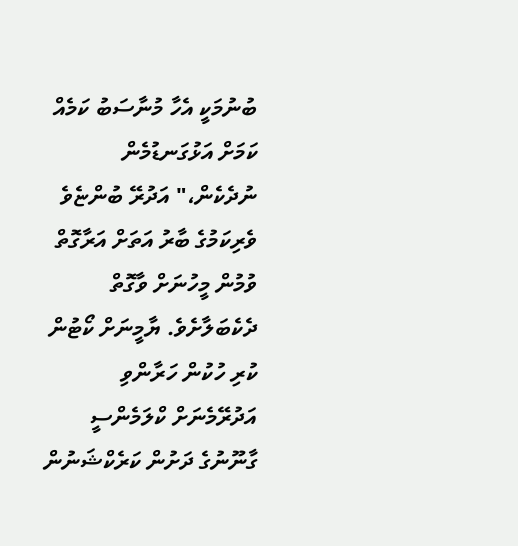ބުނުމަކީ އެހާ މުނާސަބު ކަމެއް ކަމަށް އަޅުގަނޑުމެން ނުދެކެން،" އަދުރޭ ބުންޏެވެ
ވެރިކަމުގެ ބާރު އަތަށް އަރާގޮތް ވުމުން މީހުނަށް ވާގޮތް ދެކެބަލާށެވެ. ޔާމީނަށް ކޯޓުން ކުރި ހުކުން ހަރާންވި އަދުރޭމެނަށް ކްލަމެންސީ ގާނޫނުގެ ދަށުން ކަރެކްޝަނުން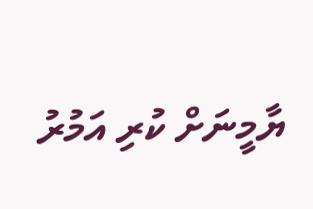ޔާމީނަށް ކުރި އަމުރު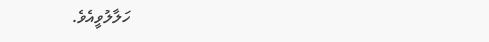ހަލާލުވީއެވެ.